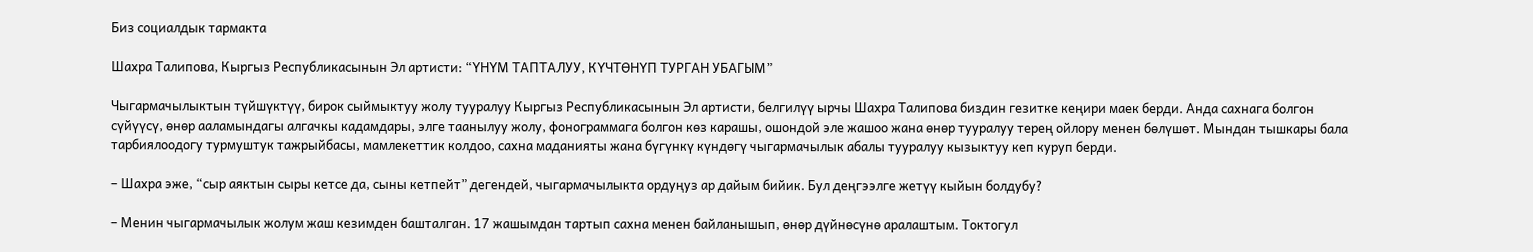Биз социалдык тармакта

Шахра Талипова, Кыргыз Республикасынын Эл артисти: “ҮНҮМ ТАПТАЛУУ, КҮЧТӨНҮП ТУРГАН УБАГЫМ”

Чыгармачылыктын түйшүктүү, бирок сыймыктуу жолу тууралуу Кыргыз Республикасынын Эл артисти, белгилүү ырчы Шахра Талипова биздин гезитке кеңири маек берди. Анда сахнага болгон сүйүүсү, өнөр ааламындагы алгачкы кадамдары, элге таанылуу жолу, фонограммага болгон көз карашы, ошондой эле жашоо жана өнөр тууралуу терең ойлору менен бөлүшөт. Мындан тышкары бала тарбиялоодогу турмуштук тажрыйбасы, мамлекеттик колдоо, сахна маданияты жана бүгүнкү күндөгү чыгармачылык абалы тууралуу кызыктуу кеп куруп берди.

– Шахра эже, “сыр аяктын сыры кетсе да, сыны кетпейт” дегендей, чыгармачылыкта ордуңуз ар дайым бийик. Бул деңгээлге жетүү кыйын болдубу?

– Менин чыгармачылык жолум жаш кезимден башталган. 17 жашымдан тартып сахна менен байланышып, өнөр дүйнөсүнө аралаштым. Токтогул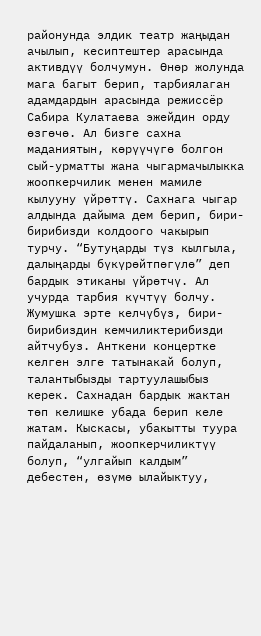районунда элдик театр жаңыдан ачылып, кесиптештер арасында активдүү болчумун. Өнөр жолунда мага багыт берип, тарбиялаган адамдардын арасында режиссёр Сабира Кулатаева эжейдин орду өзгөчө. Ал бизге сахна маданиятын, көрүүчүгө болгон сый-урматты жана чыгармачылыкка жоопкерчилик менен мамиле кылууну үйрөттү. Сахнага чыгар алдында дайыма дем берип, бири-бирибизди колдоого чакырып турчу. “Бутуңарды түз кылгыла, далыңарды бүкүрөйтпөгүлө” деп бардык этиканы үйрөтчү. Ал учурда тарбия күчтүү болчу. Жумушка эрте келчүбүз, бири-бирибиздин кемчиликтерибизди айтчубуз. Анткени концертке келген элге татынакай болуп, талантыбызды тартуулашыбыз керек. Сахнадан бардык жактан төп келишке убада берип келе жатам. Кыскасы, убакытты туура пайдаланып, жоопкерчиликтүү болуп, “улгайып калдым” дебестен, өзүмө ылайыктуу,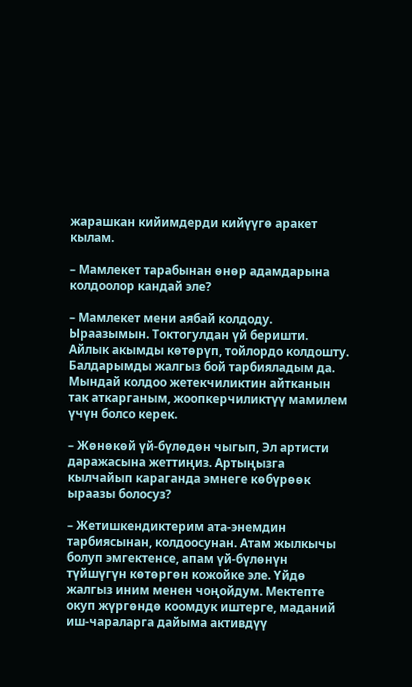жарашкан кийимдерди кийүүгө аракет кылам.

– Мамлекет тарабынан өнөр адамдарына колдоолор кандай эле?

– Мамлекет мени аябай колдоду. Ыраазымын. Токтогулдан үй беришти. Айлык акымды көтөрүп, тойлордо колдошту. Балдарымды жалгыз бой тарбияладым да. Мындай колдоо жетекчиликтин айтканын так аткарганым, жоопкерчиликтүү мамилем үчүн болсо керек.

– Жөнөкөй үй-бүлөдөн чыгып, Эл артисти даражасына жеттиңиз. Артыңызга кылчайып караганда эмнеге көбүрөөк ыраазы болосуз?

– Жетишкендиктерим ата-энемдин тарбиясынан, колдоосунан. Атам жылкычы болуп эмгектенсе, апам үй-бүлөнүн түйшүгүн көтөргөн кожойке эле. Үйдө жалгыз иним менен чоңойдум. Мектепте окуп жүргөндө коомдук иштерге, маданий иш-чараларга дайыма активдүү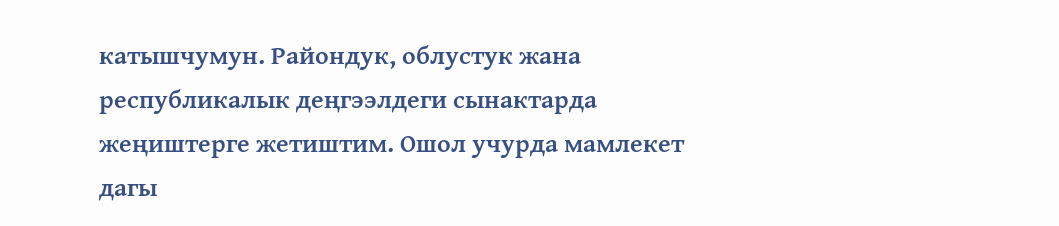катышчумун. Райондук, облустук жана республикалык деңгээлдеги сынактарда жеңиштерге жетиштим. Ошол учурда мамлекет дагы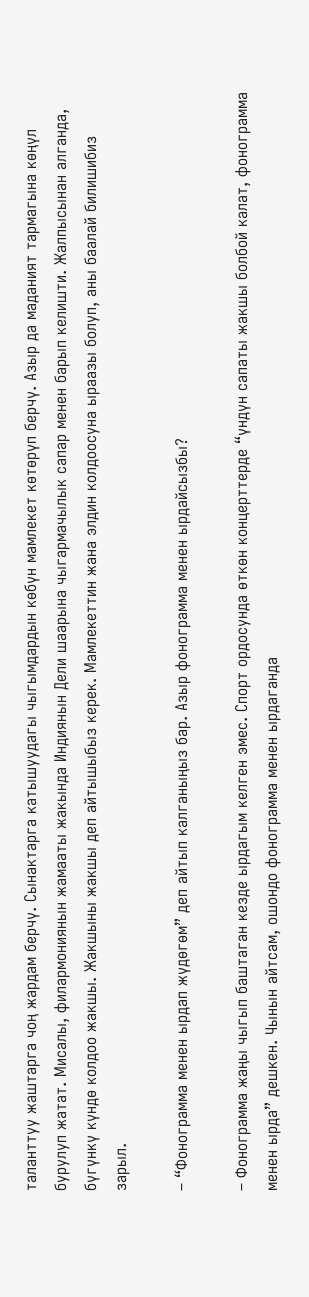таланттуу жаштарга чоң жардам берчү. Сынактарга катышуудагы чыгымдардын көбүн мамлекет көтөрүп берчү. Азыр да маданият тармагына көңүл бурулуп жатат. Мисалы, филармониянын жамааты жакында Индиянын Дели шаарына чыгармачылык сапар менен барып келишти. Жалпысынан алганда, бүгүнкү күндө колдоо жакшы. Жакшыны жакшы деп айтышыбыз керек. Мамлекеттин жана элдин колдоосуна ыраазы болуп, аны баалай билишибиз зарыл.

– “Фонограмма менен ырдап жүдөгөм” деп айтып калганыңыз бар. Азыр фонограмма менен ырдайсызбы?

– Фонограмма жаңы чыгып баштаган кезде ырдагым келген эмес. Спорт ордосунда өткөн концерттерде “үндүн сапаты жакшы болбой калат, фонограмма менен ырда” дешкен. Чынын айтсам, ошондо фонограмма менен ырдаганда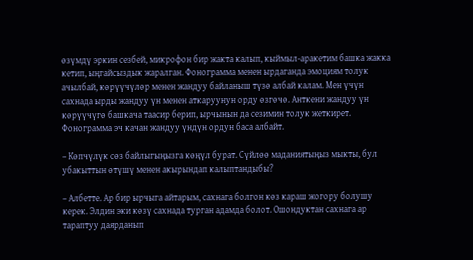өзүмдү эркин сезбей, микрофон бир жакта калып, кыймыл-аракетим башка жакка кетип, ыңгайсыздык жаралган. Фонограмма менен ырдаганда эмоциям толук ачылбай, көрүүчүлөр менен жандуу байланыш түзө албай калам. Мен үчүн сахнада ырды жандуу үн менен аткаруунун орду өзгөчө. Анткени жандуу үн көрүүчүгө башкача таасир берип, ырчынын да сезимин толук жеткирет. Фонограмма эч качан жандуу үндүн ордун баса албайт.

– Көпчүлүк сөз байлыгыңызга көңүл бурат. Сүйлөө маданиятыңыз мыкты, бул убакыттын өтүшү менен акырындап калыптандыбы?

– Албетте. Ар бир ырчыга айтарым, сахнага болгон көз караш жогору болушу керек. Элдин эки көзү сахнада турган адамда болот. Ошондуктан сахнага ар тараптуу даярданып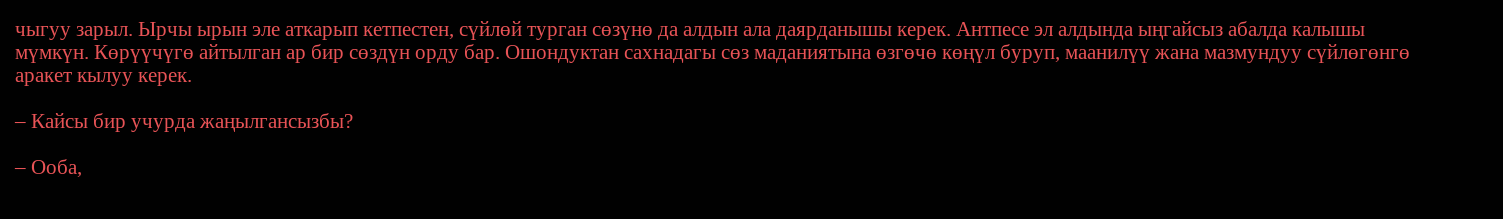чыгуу зарыл. Ырчы ырын эле аткарып кетпестен, сүйлөй турган сөзүнө да алдын ала даярданышы керек. Антпесе эл алдында ыңгайсыз абалда калышы мүмкүн. Көрүүчүгө айтылган ар бир сөздүн орду бар. Ошондуктан сахнадагы сөз маданиятына өзгөчө көңүл буруп, маанилүү жана мазмундуу сүйлөгөнгө аракет кылуу керек.

– Кайсы бир учурда жаңылгансызбы?

– Ооба,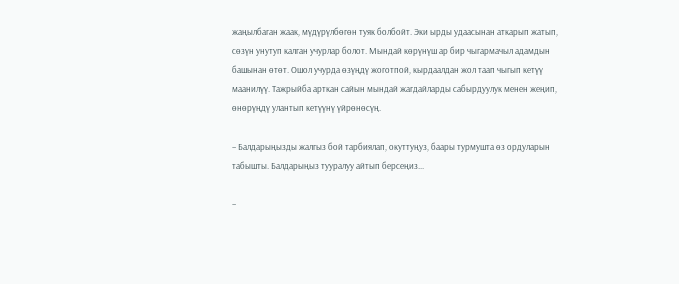жаңылбаган жаак, мүдүрүлбөгөн туяк болбойт. Эки ырды удаасынан аткарып жатып, сөзүн унутуп калган учурлар болот. Мындай көрүнүш ар бир чыгармачыл адамдын башынан өтөт. Ошол учурда өзүңдү жоготпой, кырдаалдан жол таап чыгып кетүү маанилүү. Тажрыйба арткан сайын мындай жагдайларды сабырдуулук менен жеңип, өнөрүңдү улантып кетүүнү үйрөнөсүң.

– Балдарыңызды жалгыз бой тарбиялап, окуттуңуз, баары турмушта өз ордуларын табышты. Балдарыңыз тууралуу айтып берсеңиз...

–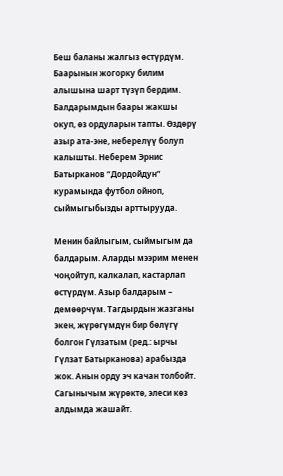Беш баланы жалгыз өстүрдүм. Баарынын жогорку билим алышына шарт түзүп бердим. Балдарымдын баары жакшы окуп, өз ордуларын тапты. Өздөрү азыр ата-эне, неберелүү болуп калышты. Неберем Эрнис Батырканов “Дордойдун” курамында футбол ойноп, сыймыгыбызды арттырууда.

Менин байлыгым, сыймыгым да балдарым. Аларды мээрим менен чоңойтуп, калкалап, кастарлап өстүрдүм. Азыр балдарым – демөөрчүм. Тагдырдын жазганы экен, жүрөгүмдүн бир бөлүгү болгон Гүлзатым (ред.: ырчы Гүлзат Батырканова) арабызда жок. Анын орду эч качан толбойт. Сагынычым жүрөктө, элеси көз алдымда жашайт.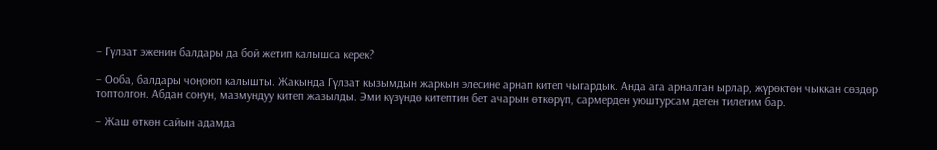– Гүлзат эженин балдары да бой жетип калышса керек?

– Ооба, балдары чоңоюп калышты. Жакында Гүлзат кызымдын жаркын элесине арнап китеп чыгардык. Анда ага арналган ырлар, жүрөктөн чыккан сөздөр топтолгон. Абдан сонун, мазмундуу китеп жазылды. Эми күзүндө китептин бет ачарын өткөрүп, сармерден уюштурсам деген тилегим бар.

– Жаш өткөн сайын адамда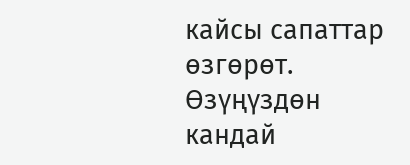кайсы сапаттар өзгөрөт. Өзүңүздөн кандай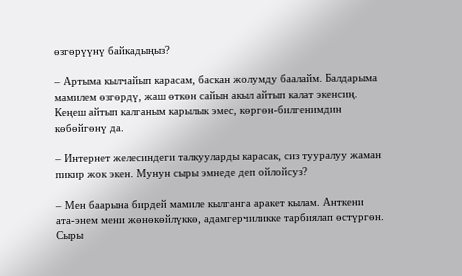өзгөрүүнү байкадыңыз?

– Артыма кылчайып карасам, баскан жолумду баалайм. Балдарыма мамилем өзгөрдү, жаш өткөн сайын акыл айтып калат экенсиң. Кеңеш айтып калганым карылык эмес, көргөн-билгенимдин көбөйгөнү да.

– Интернет желесиндеги талкууларды карасак, сиз тууралуу жаман пикир жок экен. Мунун сыры эмнеде деп ойлойсуз?

– Мен баарына бирдей мамиле кылганга аракет кылам. Анткени ата-энем мени жөнөкөйлүккө, адамгерчиликке тарбиялап өстүргөн. Сыры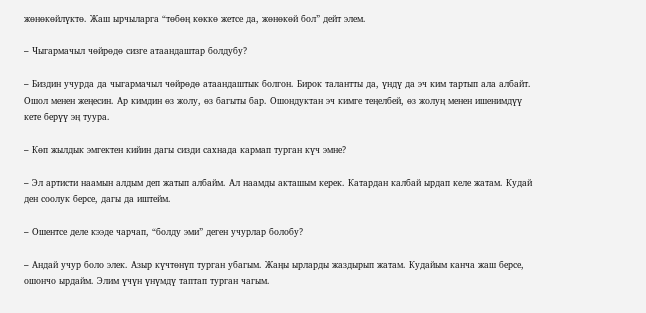жөнөкөйлүктө. Жаш ырчыларга “төбөң көккө жетсе да, жөнөкөй бол” дейт элем.

– Чыгармачыл чөйрөдө сизге атаандаштар болдубу?

– Биздин учурда да чыгармачыл чөйрөдө атаандаштык болгон. Бирок талантты да, үндү да эч ким тартып ала албайт. Ошол менен жеңесин. Ар кимдин өз жолу, өз багыты бар. Ошондуктан эч кимге теңелбей, өз жолуң менен ишенимдүү кете берүү эң туура.

– Көп жылдык эмгектен кийин дагы сизди сахнада кармап турган күч эмне?

– Эл артисти наамын алдым деп жатып албайм. Ал наамды акташым керек. Катардан калбай ырдап келе жатам. Кудай ден соолук берсе, дагы да иштейм.

– Ошентсе деле кээде чарчап, “болду эми” деген учурлар болобу?

– Андай учур боло элек. Азыр күчтөнүп турган убагым. Жаңы ырларды жаздырып жатам. Кудайым канча жаш берсе, ошончо ырдайм. Элим үчүн үнүмдү таптап турган чагым.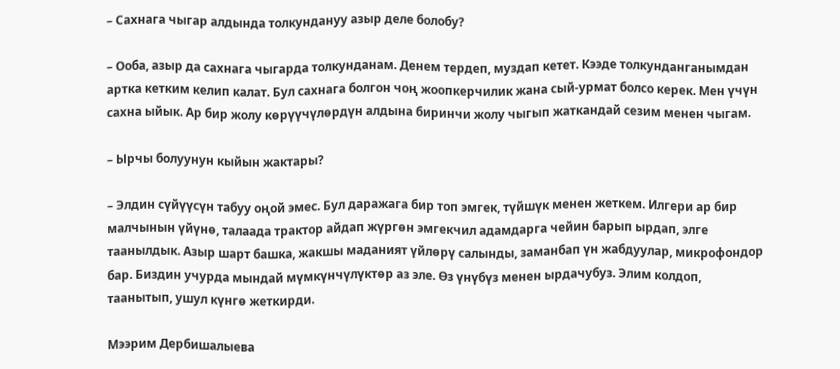– Сахнага чыгар алдында толкундануу азыр деле болобу?

– Ооба, азыр да сахнага чыгарда толкунданам. Денем тердеп, муздап кетет. Кээде толкунданганымдан артка кетким келип калат. Бул сахнага болгон чоң жоопкерчилик жана сый-урмат болсо керек. Мен үчүн сахна ыйык. Ар бир жолу көрүүчүлөрдүн алдына биринчи жолу чыгып жаткандай сезим менен чыгам.

– Ырчы болуунун кыйын жактары?

– Элдин сүйүүсүн табуу оңой эмес. Бул даражага бир топ эмгек, түйшүк менен жеткем. Илгери ар бир малчынын үйүнө, талаада трактор айдап жүргөн эмгекчил адамдарга чейин барып ырдап, элге таанылдык. Азыр шарт башка, жакшы маданият үйлөрү салынды, заманбап үн жабдуулар, микрофондор бар. Биздин учурда мындай мүмкүнчүлүктөр аз эле. Өз үнүбүз менен ырдачубуз. Элим колдоп, таанытып, ушул күнгө жеткирди.

Мээрим Дербишалыева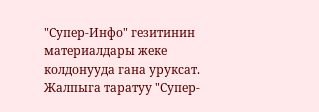"Супер-Инфо" гезитинин материалдары жеке колдонууда гана уруксат. Жалпыга таратуу "Супер-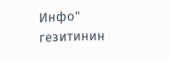Инфо" гезитинин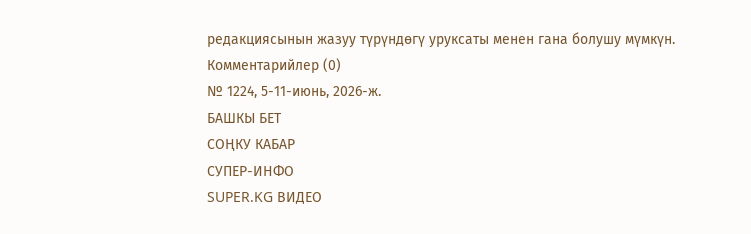редакциясынын жазуу түрүндөгү уруксаты менен гана болушу мүмкүн.
Комментарийлер (0)
№ 1224, 5-11-июнь, 2026-ж.
БАШКЫ БЕТ
СОҢКУ КАБАР
СУПЕР-ИНФО
SUPER.KG ВИДЕО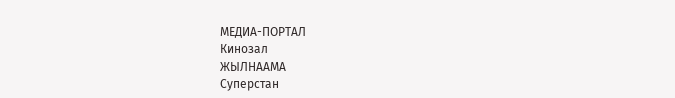МЕДИА-ПОРТАЛ
Кинозал
ЖЫЛНААМА
Суперстан